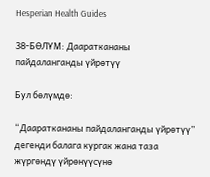Hesperian Health Guides

38-БӨЛҮМ: Даараткананы пайдаланганды үйрөтүү

Бул бөлүмдө:

“Даараткананы пайдаланганды үйрөтүү” дегенди балага кургак жана таза жүргөндү үйрөнүүсүнө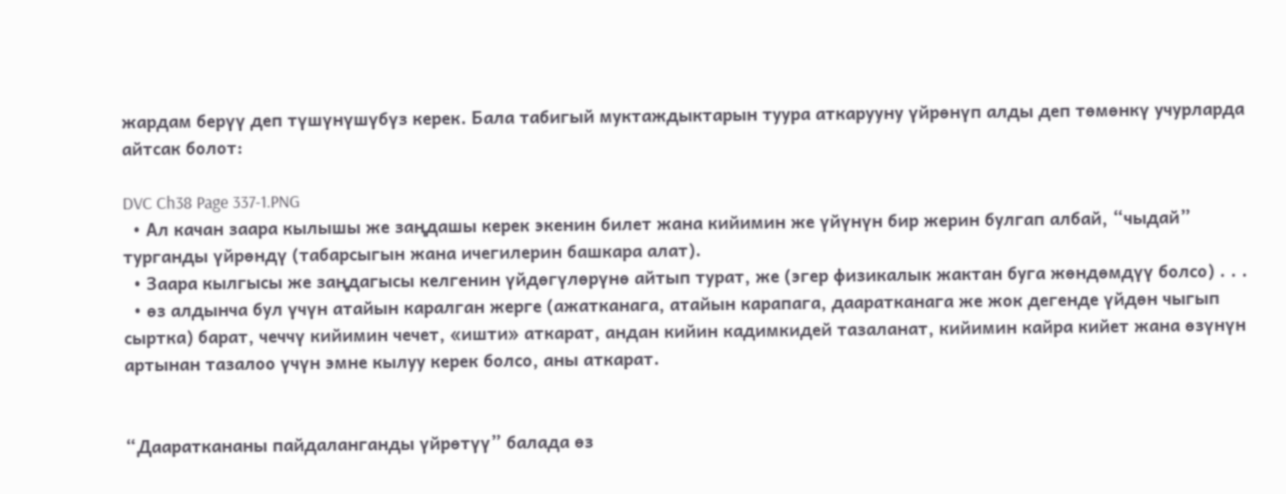жардам берүү деп түшүнүшүбүз керек. Бала табигый муктаждыктарын туура аткарууну үйрөнүп алды деп төмөнкү учурларда айтсак болот:

DVC Ch38 Page 337-1.PNG
  • Ал качан заара кылышы же заңдашы керек экенин билет жана кийимин же үйүнүн бир жерин булгап албай, “чыдай” турганды үйрөндү (табарсыгын жана ичегилерин башкара алат).
  • Заара кылгысы же заңдагысы келгенин үйдөгүлөрүнө айтып турат, же (эгер физикалык жактан буга жөндөмдүү болсо) . . .
  • өз алдынча бул үчүн атайын каралган жерге (ажатканага, атайын карапага, дааратканага же жок дегенде үйдөн чыгып сыртка) барат, чеччү кийимин чечет, «ишти» аткарат, андан кийин кадимкидей тазаланат, кийимин кайра кийет жана өзүнүн артынан тазалоо үчүн эмне кылуу керек болсо, аны аткарат.


“Даараткананы пайдаланганды үйрөтүү” балада өз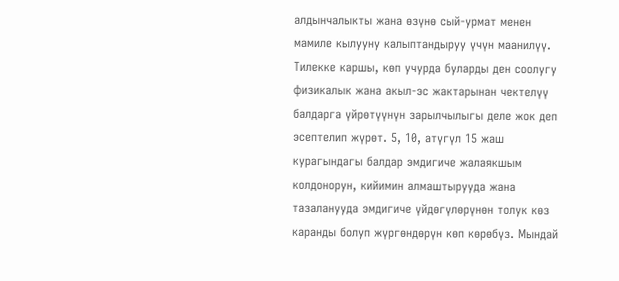алдынчалыкты жана өзүнө сый-урмат менен мамиле кылууну калыптандыруу үчүн маанилүү. Тилекке каршы, көп учурда буларды ден соолугу физикалык жана акыл-эс жактарынан чектелүү балдарга үйрөтүүнүн зарылчылыгы деле жок деп эсептелип жүрөт. 5, 10, атүгүл 15 жаш курагындагы балдар эмдигиче жалаякшым колдонорун, кийимин алмаштырууда жана тазаланууда эмдигиче үйдөгүлөрүнөн толук көз каранды болуп жүргөндөрүн көп көрөбүз. Мындай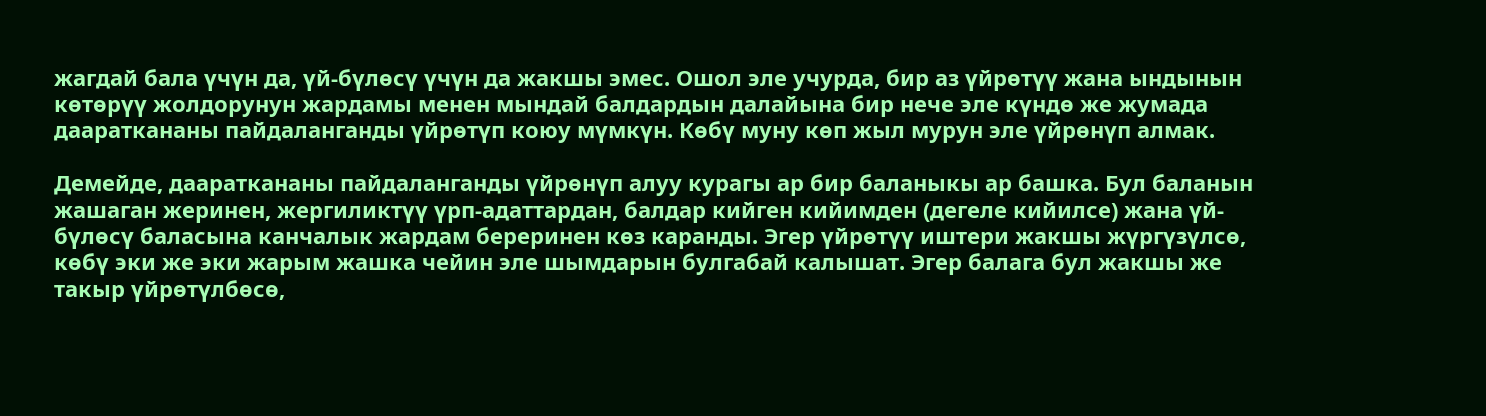жагдай бала үчүн да, үй-бүлөсү үчүн да жакшы эмес. Ошол эле учурда, бир аз үйрөтүү жана ындынын көтөрүү жолдорунун жардамы менен мындай балдардын далайына бир нече эле күндө же жумада даараткананы пайдаланганды үйрөтүп коюу мүмкүн. Көбү муну көп жыл мурун эле үйрөнүп алмак.

Демейде, даараткананы пайдаланганды үйрөнүп алуу курагы ар бир баланыкы ар башка. Бул баланын жашаган жеринен, жергиликтүү үрп-адаттардан, балдар кийген кийимден (дегеле кийилсе) жана үй-бүлөсү баласына канчалык жардам береринен көз каранды. Эгер үйрөтүү иштери жакшы жүргүзүлсө, көбү эки же эки жарым жашка чейин эле шымдарын булгабай калышат. Эгер балага бул жакшы же такыр үйрөтүлбөсө,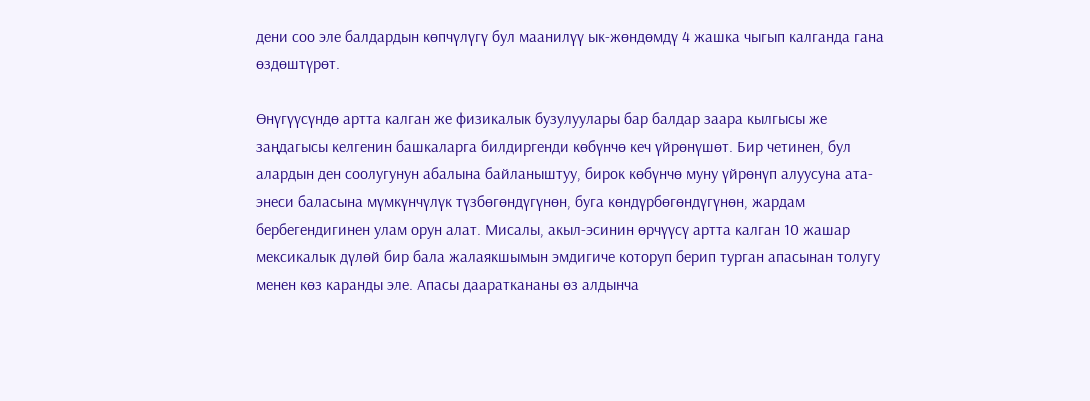дени соо эле балдардын көпчүлүгү бул маанилүү ык-жөндөмдү 4 жашка чыгып калганда гана өздөштүрөт.

Өнүгүүсүндө артта калган же физикалык бузулуулары бар балдар заара кылгысы же заңдагысы келгенин башкаларга билдиргенди көбүнчө кеч үйрөнүшөт. Бир четинен, бул алардын ден соолугунун абалына байланыштуу, бирок көбүнчө муну үйрөнүп алуусуна ата-энеси баласына мүмкүнчүлүк түзбөгөндүгүнөн, буга көндүрбөгөндүгүнөн, жардам бербегендигинен улам орун алат. Мисалы, акыл-эсинин өрчүүсү артта калган 10 жашар мексикалык дүлөй бир бала жалаякшымын эмдигиче которуп берип турган апасынан толугу менен көз каранды эле. Апасы даараткананы өз алдынча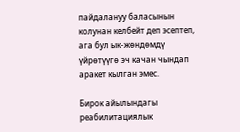пайдалануу баласынын колунан келбейт деп эсептеп, ага бул ык-жөндөмдү үйрөтүүгө эч качан чындап аракет кылган эмес.

Бирок айылындагы реабилитациялык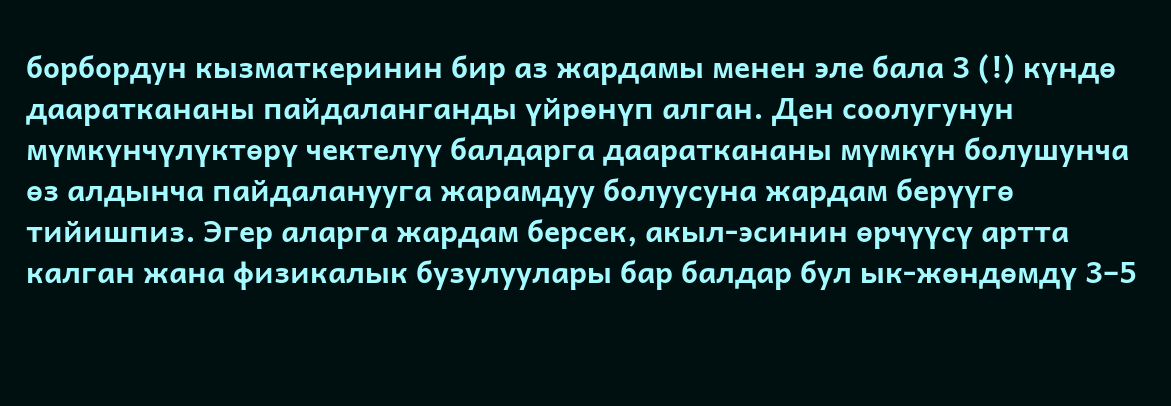борбордун кызматкеринин бир аз жардамы менен эле бала 3 (!) күндө даараткананы пайдаланганды үйрөнүп алган. Ден соолугунун мүмкүнчүлүктөрү чектелүү балдарга даараткананы мүмкүн болушунча өз алдынча пайдаланууга жарамдуу болуусуна жардам берүүгө тийишпиз. Эгер аларга жардам берсек, акыл-эсинин өрчүүсү артта калган жана физикалык бузулуулары бар балдар бул ык-жөндөмдү 3–5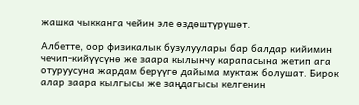жашка чыкканга чейин эле өздөштүрүшөт.

Албетте, оор физикалык бузулуулары бар балдар кийимин чечип-кийүүсүнө же заара кылынчу карапасына жетип ага отуруусуна жардам берүүгө дайыма муктаж болушат. Бирок алар заара кылгысы же заңдагысы келгенин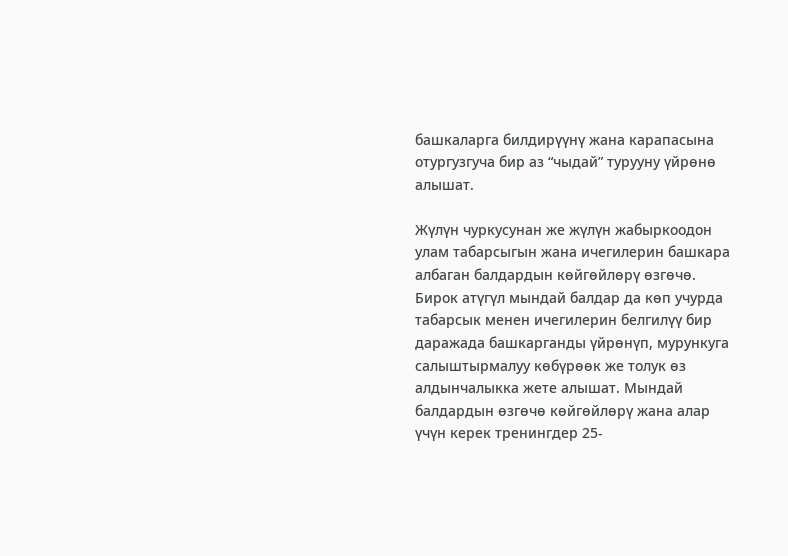башкаларга билдирүүнү жана карапасына отургузгуча бир аз “чыдай” турууну үйрөнө алышат.

Жүлүн чуркусунан же жүлүн жабыркоодон улам табарсыгын жана ичегилерин башкара албаган балдардын көйгөйлөрү өзгөчө. Бирок атүгүл мындай балдар да көп учурда табарсык менен ичегилерин белгилүү бир даражада башкарганды үйрөнүп, мурункуга салыштырмалуу көбүрөөк же толук өз алдынчалыкка жете алышат. Мындай балдардын өзгөчө көйгөйлөрү жана алар үчүн керек тренингдер 25-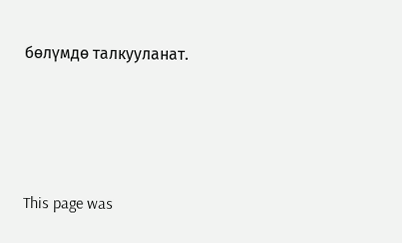бөлүмдө талкууланат.




This page was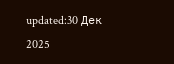updated:30 Дек 2025